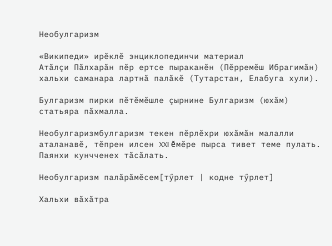Необулгаризм

«Википеди» ирĕклĕ энциклопединчи материал
Атăлçи Пăлхарăн пĕр ертсе пыраканĕн (Пĕрремĕш Ибрагимăн) хальхи саманара лартнă палăкĕ (Тутарстан, Елабуга хули).

Булгаризм пирки пĕтĕмĕшле çырнине Булгаризм (юхăм) статьяра пăхмалла.

Необулгаризмбулгаризм текен пĕрлĕхри юхăмăн малалли аталанавĕ, тĕпрен илсен XXI ĕмĕре пырса тивет теме пулать. Паянхи кунчченех тăсăлать.

Необулгаризм палăрăмĕсем[тӳрлет | кодне тӳрлет]

Хальхи вăхăтра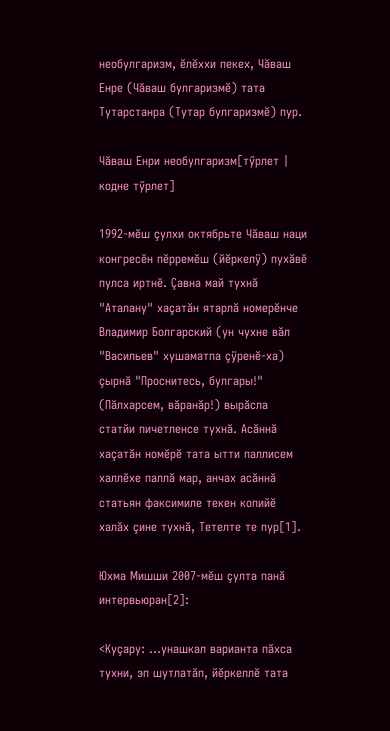необулгаризм, ĕлĕххи пекех, Чăваш Енре (Чăваш булгаризмĕ) тата Тутарстанра (Тутар булгаризмĕ) пур.

Чăваш Енри необулгаризм[тӳрлет | кодне тӳрлет]

1992-мĕш çулхи октябрьте Чăваш наци конгресĕн пĕрремĕш (йĕркелÿ) пухăвĕ пулса иртнĕ. Çавна май тухнă "Аталану" хаçатăн ятарлă номерĕнче Владимир Болгарский (ун чухне вăл "Васильев" хушаматпа çÿренĕ-ха) çырнă "Проснитесь, булгары!" (Пăлхарсем, вăранăр!) вырăсла статйи пичетленсе тухнă. Асăннă хаçатăн номĕрĕ тата ытти паллисем халлĕхе паллă мар, анчах асăннă статьян факсимиле текен копийĕ халăх çине тухнă, Тетелте те пур[1].

Юхма Мишши 2007-мĕш çулта панă интервьюран[2]:

<Куçару: ...унашкал варианта пăхса тухни, эп шутлатăп, йĕркеллĕ тата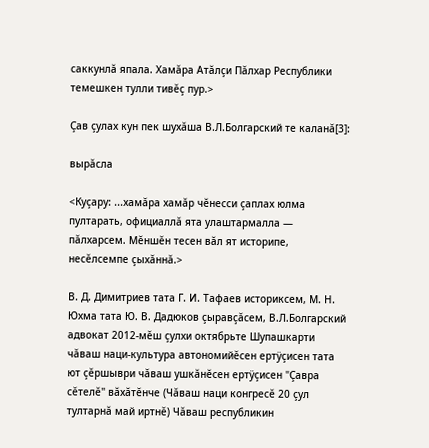саккунлă япала. Хамăра Атăлçи Пăлхар Республики темешкен тулли тивĕç пур.>

Çав çулах кун пек шухăша В.Л.Болгарский те каланă[3]:

вырăсла

<Куçару: ...хамăра хамăр чĕнесси çаплах юлма пултарать, официаллă ята улаштармалла — пăлхарсем. Мĕншĕн тесен вăл ят историпе, несĕлсемпе çыхăннă.>

В. Д. Димитриев тата Г. И. Тафаев историксем, М. Н. Юхма тата Ю. В. Дадюков çыравçăсем, В.Л.Болгарский адвокат 2012-мĕш çулхи октябрьте Шупашкарти чăваш наци-культура автономийĕсен ертÿçисен тата ют çĕршыври чăваш ушкăнĕсен ертÿçисен "Çавра сĕтелĕ" вăхăтĕнче (Чăваш наци конгресĕ 20 çул тултарнă май иртнĕ) Чăваш республикин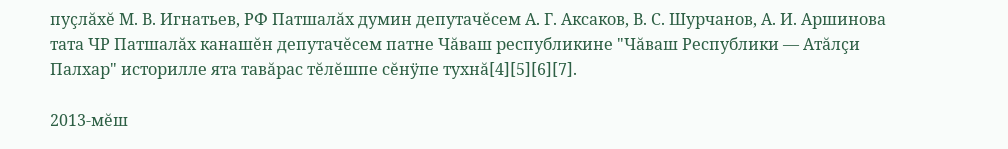пуçлăхĕ М. В. Игнатьев, РФ Патшалăх думин депутачĕсем А. Г. Аксаков, В. С. Шурчанов, А. И. Аршинова тата ЧР Патшалăх канашĕн депутачĕсем патне Чăваш республикине "Чăваш Республики — Атăлçи Палхар" историлле ята тавăрас тĕлĕшпе сĕнÿпе тухнă[4][5][6][7].

2013-мĕш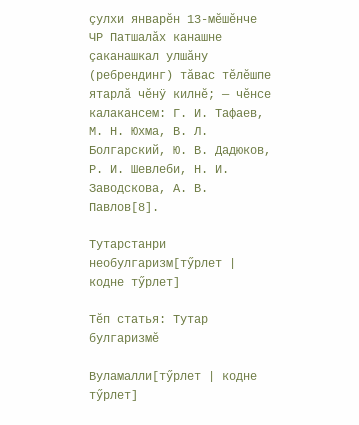çулхи январĕн 13-мĕшĕнче ЧР Патшалăх канашне çаканашкал улшăну (ребрендинг) тăвас тĕлĕшпе ятарлă чĕнÿ килнĕ; — чĕнсе калакансем: Г. И. Тафаев, М. Н. Юхма, В. Л. Болгарский, Ю. В. Дадюков, Р. И. Шевлеби, Н. И. Заводскова, А. В. Павлов[8].

Тутарстанри необулгаризм[тӳрлет | кодне тӳрлет]

Тĕп статья: Тутар булгаризмĕ

Вуламалли[тӳрлет | кодне тӳрлет]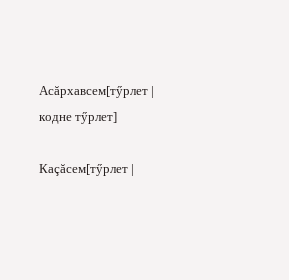Асăрхавсем[тӳрлет | кодне тӳрлет]

Каçăсем[тӳрлет |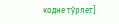кодне тӳрлет]